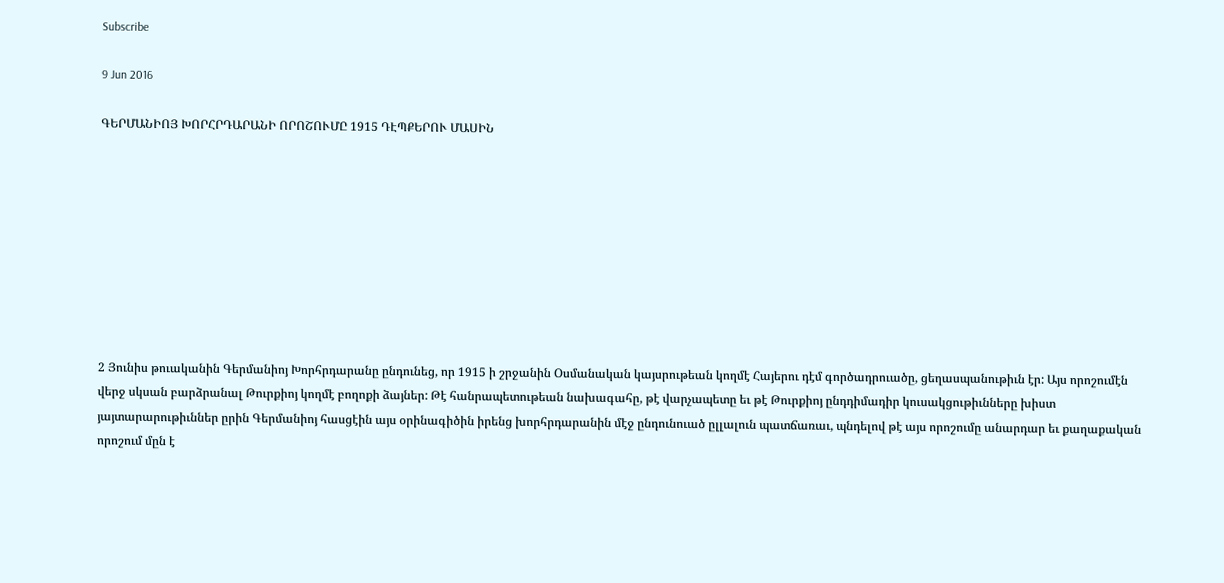Subscribe

9 Jun 2016

ԳԵՐՄԱՆԻՈՅ ԽՈՐՀՐԴԱՐԱՆԻ ՈՐՈՇՈՒՄԸ 1915 ԴԷՊՔԵՐՈՒ ՄԱՍԻՆ









2 Յունիս թուականին Գերմանիոյ Խորհրդարանը ընդունեց, որ 1915 ի շրջանին Օսմանական կայսրութեան կողմէ Հայերու դէմ գործադրուածը, ցեղասպանութիւն էր: Այս որոշումէն վերջ սկսան բարձրանալ Թուրքիոյ կողմէ բողոքի ձայներ: Թէ հանրապետութեան նախագահը, թէ վարչապետը եւ թէ Թուրքիոյ ընդդիմադիր կուսակցութիւնները խիստ յայտարարութիւններ ըրին Գերմանիոյ հասցէին այս օրինագիծին իրենց խորհրդարանին մէջ ընդունուած ըլլալուն պատճառաւ, պնդելով թէ այս որոշումը անարդար եւ քաղաքական որոշում մըն է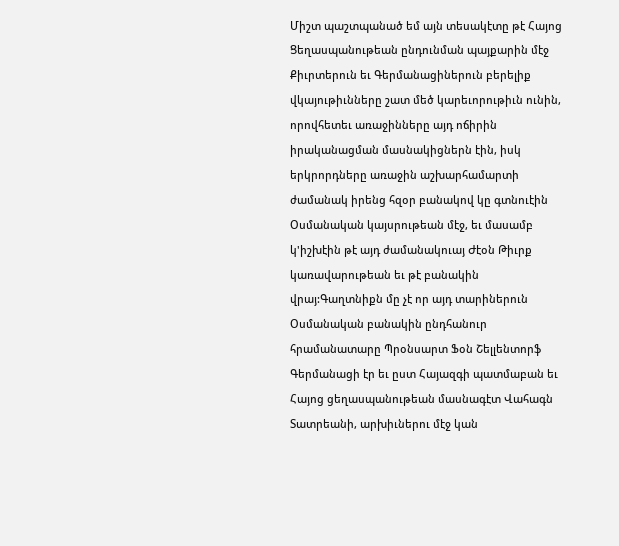Միշտ պաշտպանած եմ այն տեսակէտը թէ Հայոց Ցեղասպանութեան ընդունման պայքարին մէջ Քիւրտերուն եւ Գերմանացիներուն բերելիք վկայութիւնները շատ մեծ կարեւորութիւն ունին, որովհետեւ առաջինները այդ ոճիրին իրականացման մասնակիցներն էին, իսկ երկրորդները առաջին աշխարհամարտի ժամանակ իրենց հզօր բանակով կը գտնուէին Օսմանական կայսրութեան մէջ, եւ մասամբ կ'իշխէին թէ այդ ժամանակուայ Ժէօն Թիւրք կառավարութեան եւ թէ բանակին վրայ:Գաղտնիքն մը չէ որ այդ տարիներուն Օսմանական բանակին ընդհանուր հրամանատարը Պրօնսարտ Ֆօն Շելլենտորֆ Գերմանացի էր եւ ըստ Հայազգի պատմաբան եւ Հայոց ցեղասպանութեան մասնագէտ Վահագն Տատրեանի, արխիւներու մէջ կան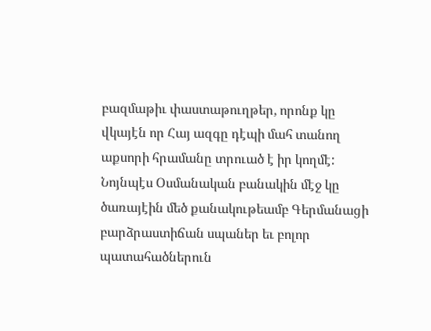բազմաթիւ փաստաթուղթեր, որոնք կը վկայէն որ Հայ ազգը դէպի մահ տանող աքսորի հրամանը տրուած է իր կողմէ: Նոյնպէս Օսմանական բանակին մէջ կը ծառայէին մեծ քանակութեամբ Գերմանացի բարձրաստիճան սպաներ եւ բոլոր պատահածներուն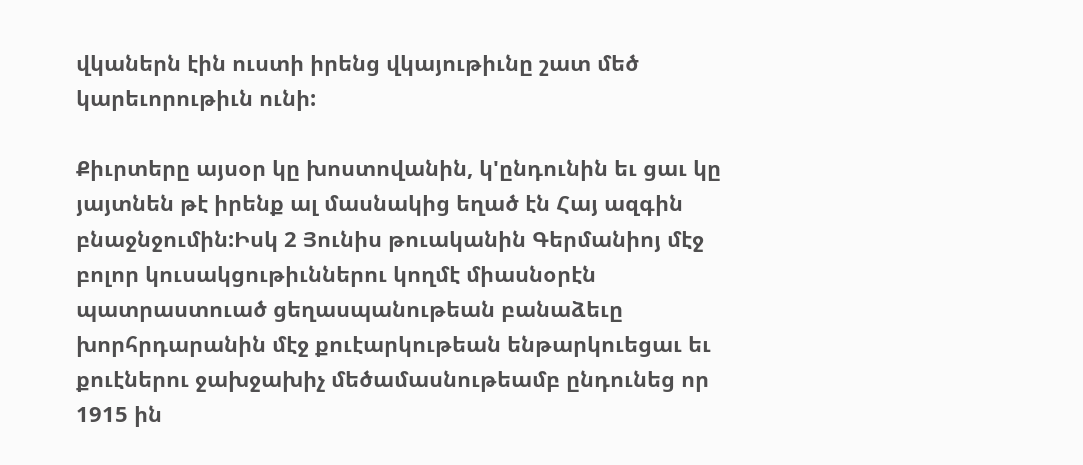վկաներն էին ուստի իրենց վկայութիւնը շատ մեծ կարեւորութիւն ունի:

Քիւրտերը այսօր կը խոստովանին, կ'ընդունին եւ ցաւ կը յայտնեն թէ իրենք ալ մասնակից եղած էն Հայ ազգին բնաջնջումին:Իսկ 2 Յունիս թուականին Գերմանիոյ մէջ բոլոր կուսակցութիւններու կողմէ միասնօրէն պատրաստուած ցեղասպանութեան բանաձեւը խորհրդարանին մէջ քուէարկութեան ենթարկուեցաւ եւ քուէներու ջախջախիչ մեծամասնութեամբ ընդունեց որ 1915 ին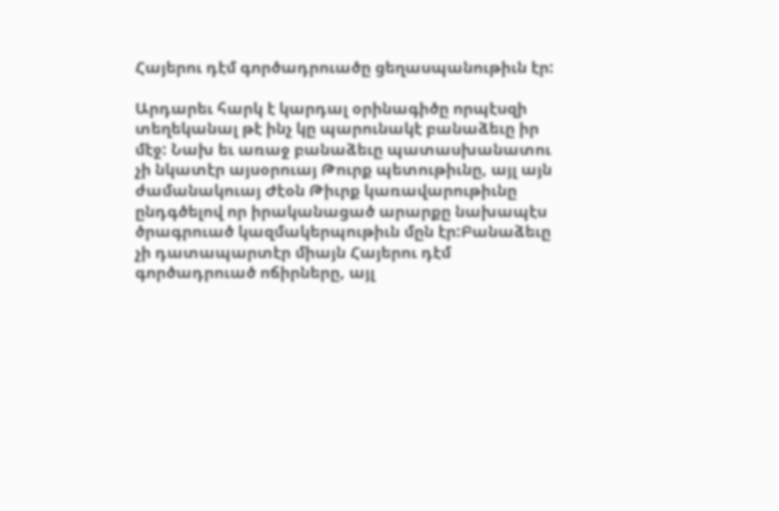Հայերու դէմ գործադրուածը ցեղասպանութիւն էր:

Արդարեւ հարկ է կարդալ օրինագիծը որպէսզի տեղեկանալ թէ ինչ կը պարունակէ բանաձեւը իր մէջ: Նախ եւ առաջ բանաձեւը պատասխանատու չի նկատէր այսօրուայ Թուրք պետութիւնը, այլ այն ժամանակուայ Ժէօն Թիւրք կառավարութիւնը ընդգծելով որ իրականացած արարքը նախապէս ծրագրուած կազմակերպութիւն մըն էր:Բանաձեւը չի դատապարտէր միայն Հայերու դէմ գործադրուած ոճիրները, այլ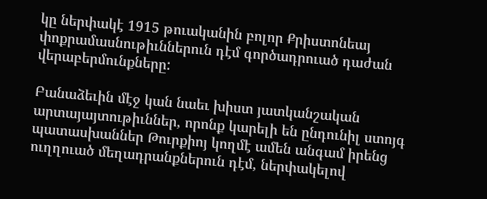կը ներփակէ 1915 թուականին բոլոր Քրիստոնեայ փոքրամասնութիւններուն դէմ գործադրուած դաժան վերաբերմունքները:

Բանաձեւին մէջ կան նաեւ խիստ յատկանշական արտայայտութիւններ, որոնք կարելի են ընդունիլ ստոյգ պատասխաններ Թուրքիոյ կողմէ ամեն անգամ իրենց ուղղուած մեղադրանքներուն դէմ, ներփակելով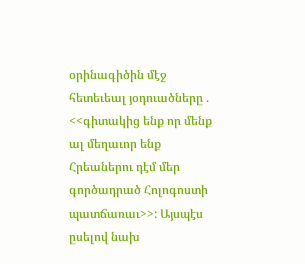օրինագիծին մէջ հետեւեալ յօդուածները . <<գիտակից ենք որ մենք ալ մեղաւոր ենք Հրեաներու դէմ մեր գործադրած Հոլոգոստի պատճառաւ>>: Այսպէս ըսելով նախ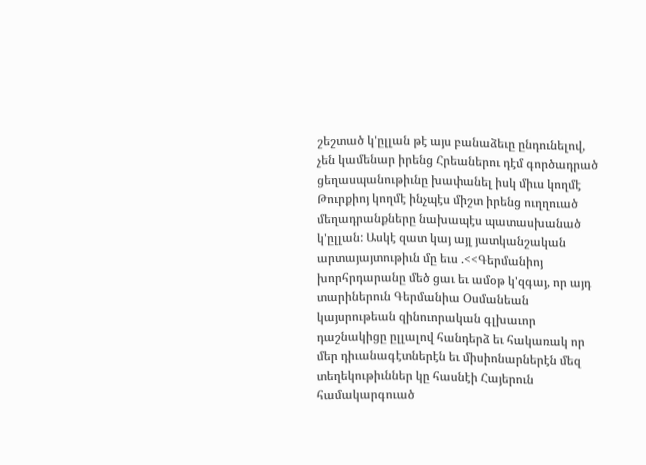շեշտած կ'ըլլան թէ այս բանաձեւը ընդունելով, չեն կամենար իրենց Հրեաներու դէմ գործադրած ցեղասպանութիւնը խափանել իսկ միւս կողմէ Թուրքիոյ կողմէ ինչպէս միշտ իրենց ուղղուած մեղադրանքները նախապէս պատասխանած կ'ըլլան: Ասկէ զատ կայ այլ յատկանշական արտայայտութիւն մը եւս .<<Գերմանիոյ խորհրդարանը մեծ ցաւ եւ ամօթ կ'զգայ, որ այդ տարիներուն Գերմանիա Օսմանեան կայսրութեան զինուորական գլխաւոր դաշնակիցը ըլլալով հանդերձ եւ հակառակ որ մեր դիւանագէտներէն եւ միսիոնարներէն մեզ տեղեկութիւններ կը հասնէի Հայերուն համակարգուած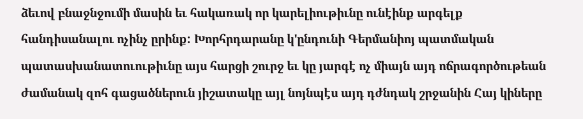ձեւով բնաջնջումի մասին եւ հակառակ որ կարելիութիւնը ունէինք արգելք հանդիսանալու ոչինչ ըրինք: Խորհրդարանը կ'ընդունի Գերմանիոյ պատմական պատասխանատուութիւնը այս հարցի շուրջ եւ կը յարգէ ոչ միայն այդ ոճրագործութեան ժամանակ զոհ գացածներուն յիշատակը այլ նոյնպէս այդ դժնդակ շրջանին Հայ կիները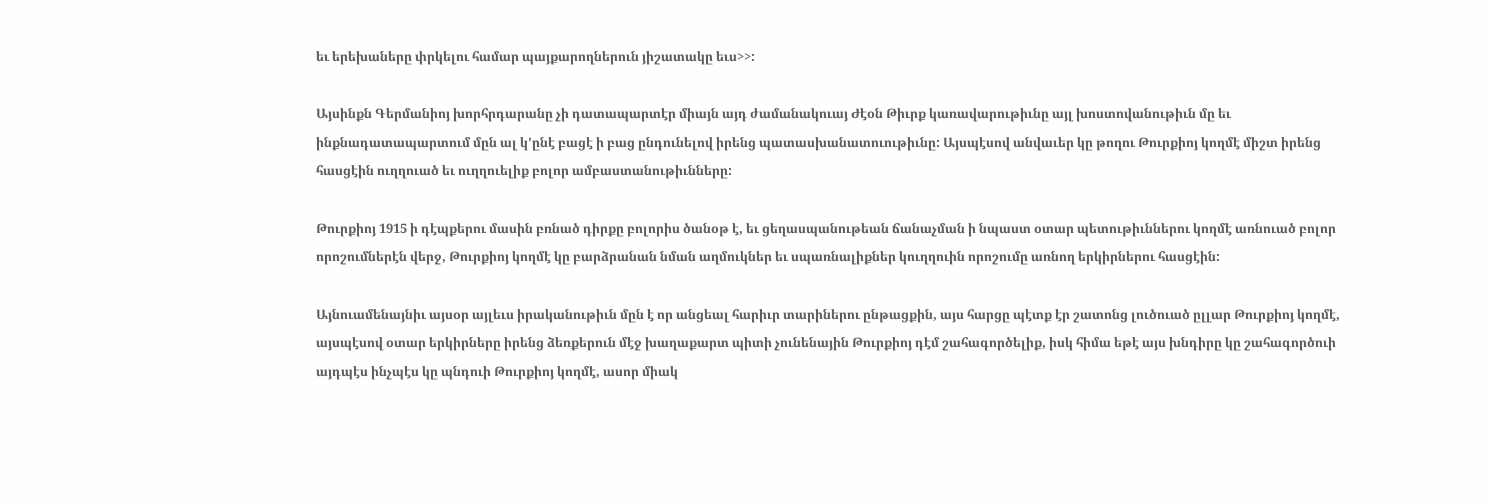եւ երեխաները փրկելու համար պայքարողներուն յիշատակը եւս>>:

Այսինքն Գերմանիոյ խորհրդարանը չի դատապարտէր միայն այդ ժամանակուայ Ժէօն Թիւրք կառավարութիւնը այլ խոստովանութիւն մը եւ ինքնադատապարտում մըն ալ կ'ընէ բացէ ի բաց ընդունելով իրենց պատասխանատուութիւնը: Այսպէսով անվաւեր կը թողու Թուրքիոյ կողմէ միշտ իրենց հասցէին ուղղուած եւ ուղղուելիք բոլոր ամբաստանութիւնները:

Թուրքիոյ 1915 ի դէպքերու մասին բռնած դիրքը բոլորիս ծանօթ է, եւ ցեղասպանութեան ճանաչման ի նպաստ օտար պետութիւններու կողմէ առնուած բոլոր որոշումներէն վերջ, Թուրքիոյ կողմէ կը բարձրանան նման աղմուկներ եւ սպառնալիքներ կուղղուին որոշումը առնող երկիրներու հասցէին:

Այնուամենայնիւ այսօր այլեւս իրականութիւն մըն է որ անցեալ հարիւր տարիներու ընթացքին, այս հարցը պէտք էր շատոնց լուծուած ըլլար Թուրքիոյ կողմէ, այսպէսով օտար երկիրները իրենց ձեռքերուն մէջ խաղաքարտ պիտի չունենային Թուրքիոյ դէմ շահագործելիք, իսկ հիմա եթէ այս խնդիրը կը շահագործուի այդպէս ինչպէս կը պնդուի Թուրքիոյ կողմէ, ասոր միակ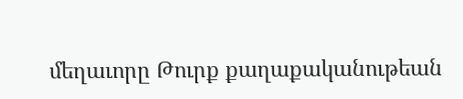մեղաւորը Թուրք քաղաքականութեան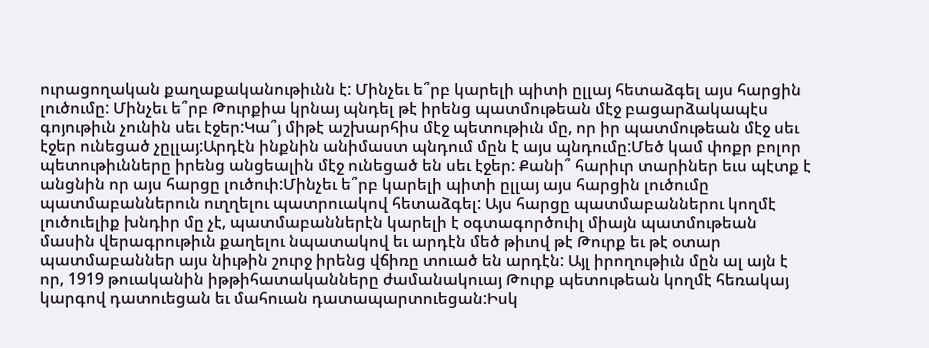ուրացողական քաղաքականութիւնն է: Մինչեւ ե՞րբ կարելի պիտի ըլլայ հետաձգել այս հարցին լուծումը: Մինչեւ ե՞րբ Թուրքիա կրնայ պնդել թէ իրենց պատմութեան մէջ բացարձակապէս գոյութիւն չունին սեւ էջեր:Կա՞յ միթէ աշխարհիս մէջ պետութիւն մը, որ իր պատմութեան մէջ սեւ էջեր ունեցած չըլլայ:Արդէն ինքնին անիմաստ պնդում մըն է այս պնդումը:Մեծ կամ փոքր բոլոր պետութիւնները իրենց անցեալին մէջ ունեցած են սեւ էջեր: Քանի՞ հարիւր տարիներ եւս պէտք է անցնին որ այս հարցը լուծուի:Մինչեւ ե՞րբ կարելի պիտի ըլլայ այս հարցին լուծումը պատմաբաններուն ուղղելու պատրուակով հետաձգել: Այս հարցը պատմաբաններու կողմէ լուծուելիք խնդիր մը չէ, պատմաբաններէն կարելի է օգտագործուիլ միայն պատմութեան մասին վերագրութիւն քաղելու նպատակով եւ արդէն մեծ թիւով թէ Թուրք եւ թէ օտար պատմաբաններ այս նիւթին շուրջ իրենց վճիռը տուած են արդէն: Այլ իրողութիւն մըն ալ այն է որ, 1919 թուականին իթթիհատականները ժամանակուայ Թուրք պետութեան կողմէ հեռակայ կարգով դատուեցան եւ մահուան դատապարտուեցան:Իսկ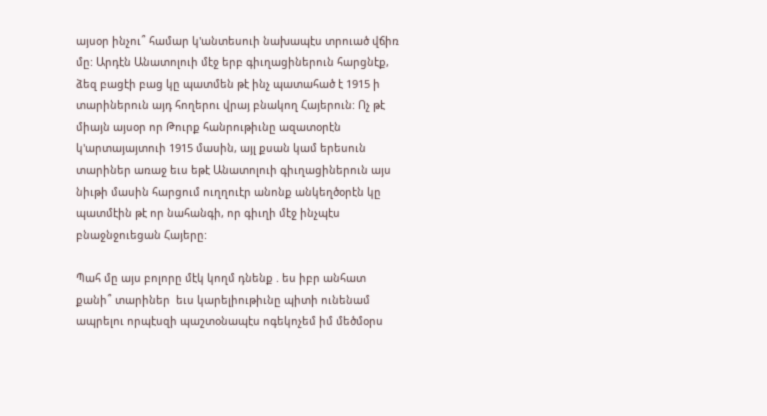այսօր ինչու՞ համար կ'անտեսուի նախապէս տրուած վճիռ մը: Արդէն Անատոլուի մէջ երբ գիւղացիներուն հարցնէք, ձեզ բացէի բաց կը պատմեն թէ ինչ պատահած է 1915 ի տարիներուն այդ հողերու վրայ բնակող Հայերուն: Ոչ թէ միայն այսօր որ Թուրք հանրութիւնը ազատօրէն կ'արտայայտուի 1915 մասին, այլ քսան կամ երեսուն տարիներ առաջ եւս եթէ Անատոլուի գիւղացիներուն այս նիւթի մասին հարցում ուղղուէր անոնք անկեղծօրէն կը պատմէին թէ որ նահանգի, որ գիւղի մէջ ինչպէս բնաջնջուեցան Հայերը:

Պահ մը այս բոլորը մէկ կողմ դնենք . ես իբր անհատ քանի՞ տարիներ  եւս կարելիութիւնը պիտի ունենամ ապրելու որպէսզի պաշտօնապէս ոգեկոչեմ իմ մեծմօրս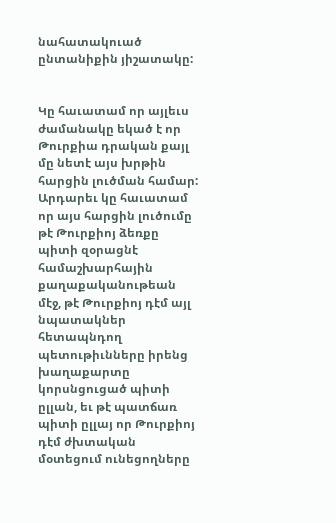նահատակուած ընտանիքին յիշատակը:


Կը հաւատամ որ այլեւս ժամանակը եկած է որ Թուրքիա դրական քայլ մը նետէ այս խրթին հարցին լուծման համար: Արդարեւ կը հաւատամ որ այս հարցին լուծումը թէ Թուրքիոյ ձեռքը պիտի զօրացնէ համաշխարհային քաղաքականութեան մէջ, թէ Թուրքիոյ դէմ այլ նպատակներ հետապնդող պետութիւնները իրենց խաղաքարտը կորսնցուցած պիտի ըլլան, եւ թէ պատճառ պիտի ըլլայ որ Թուրքիոյ դէմ ժխտական մօտեցում ունեցողները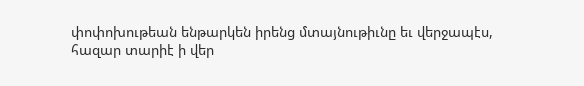փոփոխութեան ենթարկեն իրենց մտայնութիւնը եւ վերջապէս, հազար տարիէ ի վեր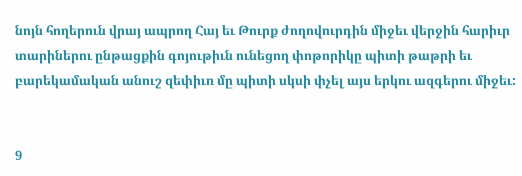նոյն հողերուն վրայ ապրող Հայ եւ Թուրք ժողովուրդին միջեւ վերջին հարիւր տարիներու ընթացքին գոյութիւն ունեցող փոթորիկը պիտի թաթրի եւ բարեկամական անուշ զեփիւռ մը պիտի սկսի փչել այս երկու ազգերու միջեւ:


9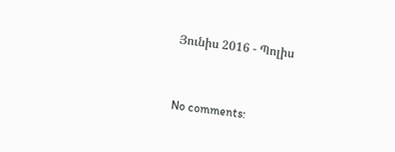Յունիս 2016 - Պոլիս


No comments: